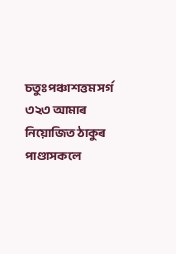চতুঃপঞ্চাশত্তম সৰ্গ ৩২৩ আমাৰ নিয়োজিত ঠাকুৰ পাণ্ডাসকলে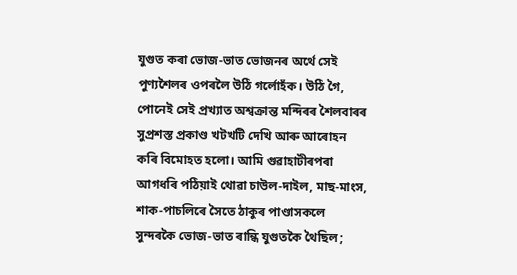যুগুত কৰা ভোজ-ভাত ভোজনৰ অৰ্থে সেই পুণ্যশৈলৰ ওপৰলৈ উঠি গৰ্লোহঁক। উঠি গৈ, পোনেই সেই প্ৰখ্যাত অশ্বক্ৰান্ত মন্দিৰৰ শৈলবাৰৰ সুপ্ৰশস্ত প্ৰকাণ্ড খটখটি দেখি আৰু আৰোহন কৰি বিমোহত হলো। আমি গুৱাহাটীৰপৰা আগধৰি পঠিয়াই থোৱা চাউল-দাইল, মাছ-মাংস, শাক-পাচলিৰে সৈতে ঠাকুৰ পাণ্ডাসকলে সুন্দৰকৈ ভোজ-ভাত ৰান্ধি যুগুতকৈ থৈছিল;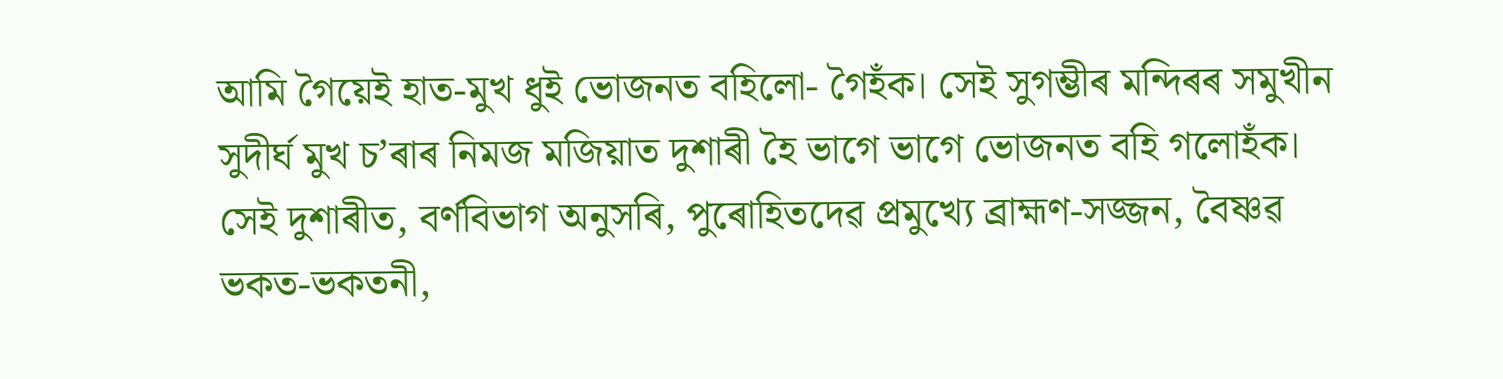আমি গৈয়েই হাত-মুখ ধুই ভোজনত বহিলো- গৈহঁক। সেই সুগম্ভীৰ মন্দিৰৰ সমুখীন সুদীৰ্ঘ মুখ চ’ৰাৰ নিমজ মজিয়াত দুশাৰী হৈ ভাগে ভাগে ভোজনত বহি গলোহঁক। সেই দুশাৰীত, বৰ্ণবিভাগ অনুসৰি, পুৰোহিতদেৱ প্ৰমুখ্যে ব্ৰাহ্মণ-সজ্জন, বৈষ্ণৱ ভকত-ভকতনী,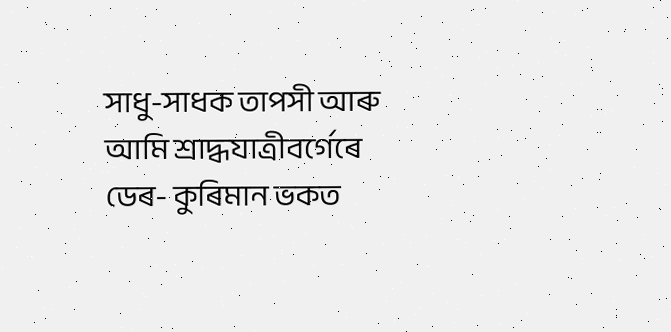সাধু-সাধক তাপসী আৰু আমি শ্ৰাদ্ধযাত্ৰীবৰ্গেৰে ডেৰ- কুৰিমান ভকত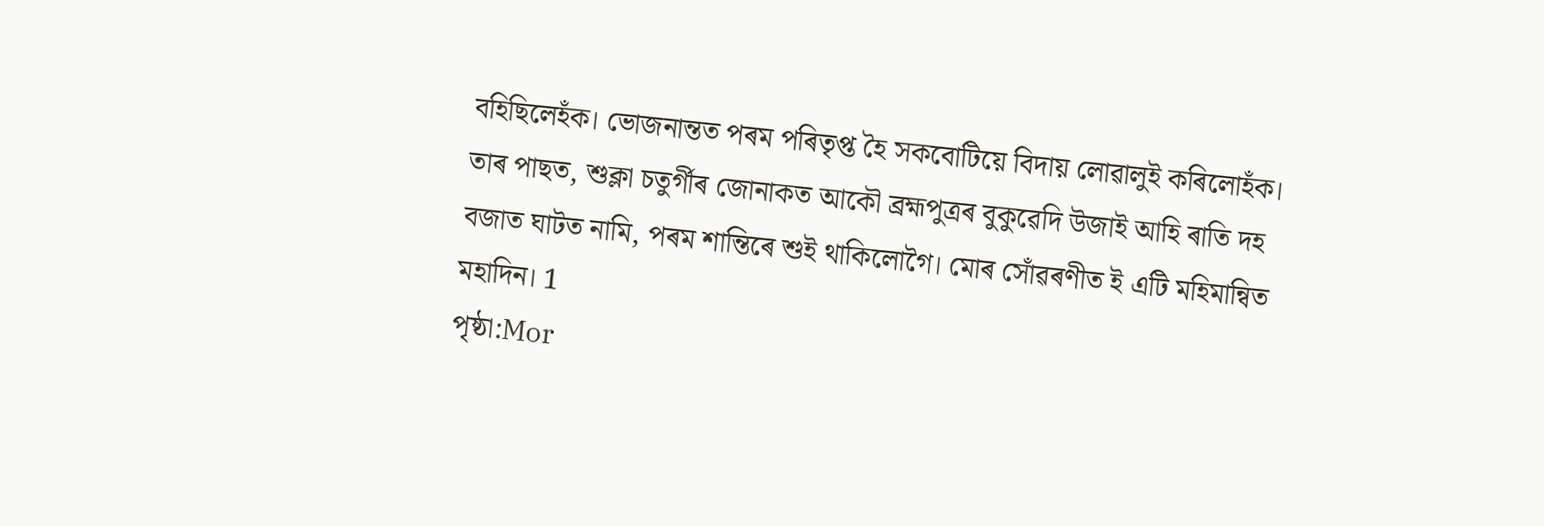বহিছিলেহঁক। ভোজনান্তত পৰম পৰিতৃপ্ত হৈ সকবোটিয়ে বিদায় লোৱালুই কৰিলোহঁক। তাৰ পাছত, শুক্লা চতুৰ্গীৰ জোনাকত আকৌ ব্ৰহ্মপুত্ৰৰ বুকুৱেদি উজাই আহি ৰাতি দহ বজাত ঘাটত নামি, পৰম শান্তিৰে শুই থাকিলোগৈ। মোৰ সোঁৱৰণীত ই এটি মহিমান্বিত মহাদিন। 1
পৃষ্ঠা:Mor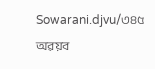Sowarani.djvu/৩৪৫
অৱয়ব